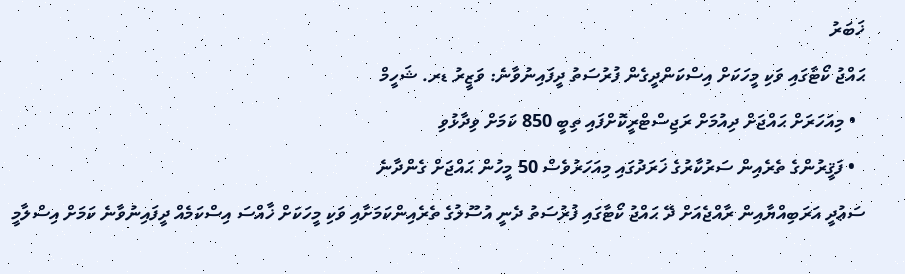ޚަބަރު
ޙައްޖު ކޯޓާގައި ވަކި މީހަކަށް އިސްކަންދީގެން ފުރުސަތު ދީފައިނުވާނެ: ވަޒީރު ޑރ. ޝަހީމް
  • މިއަހަރަށް ޙައްޖަށް ދިއުމަށް ރަޖިސްޓްރީކޮށްފައި ތިބީ 850 ކަމަށް ވިދާޅުވި
  • ފަޤީރުންގެ ތެރެއިން ސަރުކާރުގެ ޚަރަދުގައި މިއަހަރުވެސް 50 މީހުން ޙައްޖަށް ގެންދާނެ
ސަޢުދީ އަރަބިއްޔާއިން ރާއްޖެއަށް ދޭ ޙައްޖު ކޯޓާގައި ފުރުސަތު ދެނީ އުސޫލުގެ ތެރެއިންކަމަށާއި ވަކި މީހަކަށް ޚާއްސަ އިސްކަމެއް ދީފައިނުވާނެ ކަމަށް އިސްލާމީ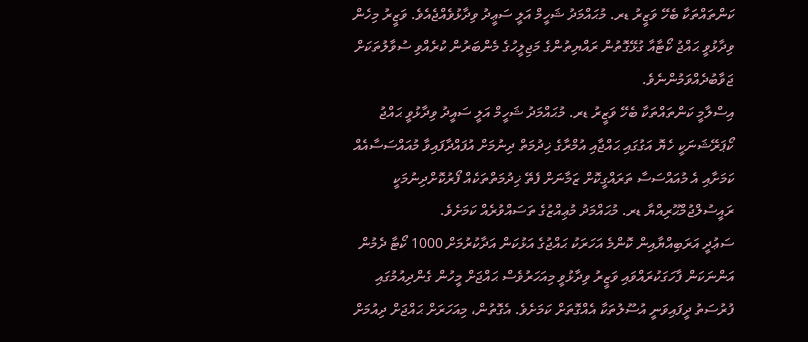ކަންތައްތަކާ ބެހޭ ވަޒީރު ޑރ. މުޙައްމަދު ޝަހީމް އަލީ ސަޢީދު ވިދާޅުވެއްޖެއެވެ. ވަޒީރު މިހެން ވިދާޅުވީ ޙައްޖު ކޯޓާއާ ގުޅޭގޮތުން ރައްޔިތުންގެ މަޖިލީހުގެ މެންބަރުން ކުރެއްވި ސުވާލުތަކަށް ޖަވާބުދެއްވަމުންނެވެ.
އިސްލާމީ ކަންތައްތަކާ ބެހޭ ވަޒީރު ޑރ. މުޙައްމަދު ޝަހީމް އަލީ ސައީދު ވިދާޅުވީ ޙައްޖު ކޯޕަރޭޝަނަކީ ހެޔޮ އަގުގައި ޙައްޖާއި އުމްރާގެ ޚިދުމަތް ދިނުމަށް އުފައްދާފައިވާ މުއައްސަސާއެއް ކަމަށާއި އެ މުއައްސަސާ ތަރައްގީކޮށް ޒަމާނަށް ފެތޭ ޚިދުމަތްތަކެއް ފޯރުކޮށްދިނުމަކީ ރައީސުލްޖުމްޙޫރިއްޔާ ޑރ. މުޙައްމަދު މުޢިއްޒުގެ ތަސައްވުރެއް ކަމަށެވެ.
ސަޢުދީ އަރަބިއްޔާއިން ކޮންމެ އަހަރަކު ޙައްޖުގެ އަޅުކަން އަދާކުރުމަށް 1000 ކޯޓާ ދެމުން އަންނަކަން ފާހަގަކުރައްވައި ވަޒީރު ވިދާޅުވީ މިއަހަރުވެސް ޙައްޖަށް މީހުން ގެންދިއުމުގައި ފުރުސަތު ދީފައިވަނީ އުސޫލުތަކާ އެއްގޮތަށް ކަމަށެވެ. އެގޮތުން، މިއަހަރަށް ޙައްޖަށް ދިއުމަށް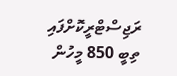ރަޖިސްޓްރީކޮށްފައި ތިބީ 850 މީހުން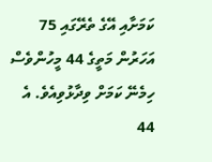ކަމަށާއި އޭގެ ތެރޭގައި 75 އަހަރުން މަތީގެ 44 މީހުންވެސް ހިމެނޭ ކަމަށް ވިދާޅުވިއެވެ. އެ 44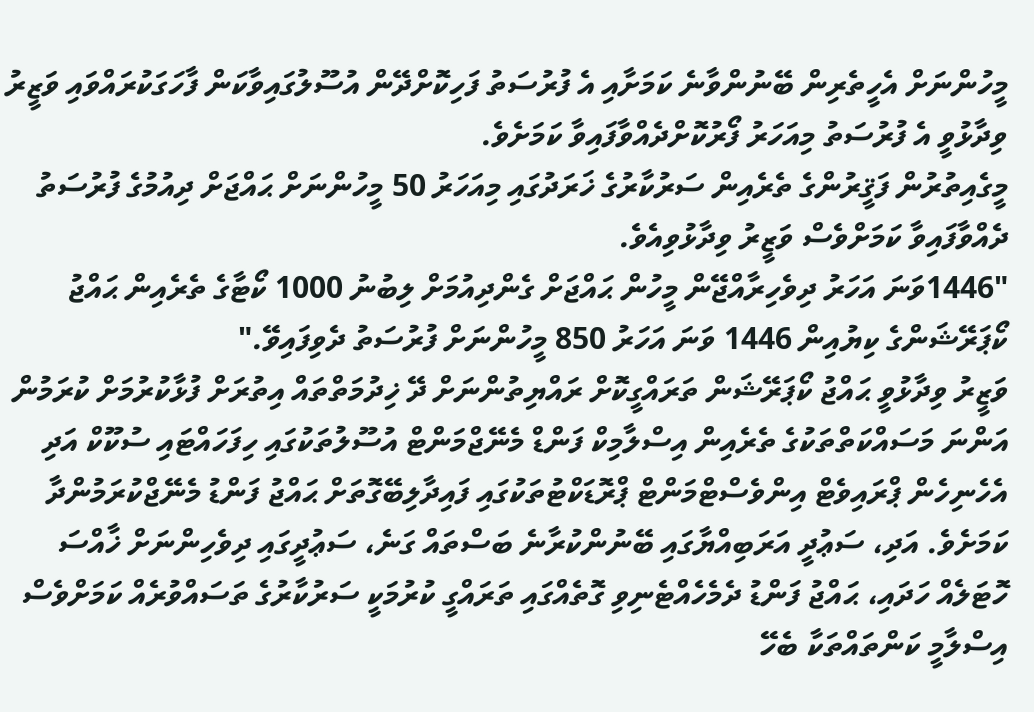މީހުންނަށް އެހީތެރިން ބޭނުންވާނެ ކަމަށާއި އެ ފުރުސަތު ފަހިކޮށްދޭން އުސޫލުގައިވާކަން ފާހަގަކުރައްވައި ވަޒީރު ވިދާޅުވީ އެ ފުރުސަތު މިއަހަރު ފޯރުކޮށްދެއްވާފައިވާ ކަމަށެވެ.
މީގެއިތުރުން ފަޤީރުންގެ ތެރެއިން ސަރުކާރުގެ ޚަރަދުގައި މިއަހަރު 50 މީހުންނަށް ޙައްޖަށް ދިއުމުގެ ފުރުސަތު ދެއްވާފައިވާ ކަމަށްވެސް ވަޒީރު ވިދާޅުވިއެވެ.
"1446ވަނަ އަހަރު ދިވެހިރާއްޖޭން މީހުން ޙައްޖަށް ގެންދިއުމަށް ލިބުނު 1000 ކޯޓާގެ ތެރެއިން ޙައްޖު ކޯޕަރޭޝަންގެ ކިޔުއިން 1446 ވަނަ އަހަރު 850 މީހުންނަށް ފުރުސަތު ދެވިފައިވޭ."
ވަޒީރު ވިދާޅުވީ ޙައްޖު ކޯޕަރޭޝަން ތަރައްގީކޮށް ރައްޔިތުންނަށް ދޭ ޚިދުމަތްތައް އިތުރަށް ފުޅާކުރުމަށް ކުރަމުން އަންނަ މަސައްކަތްތަކުގެ ތެރެއިން އިސްލާމިކް ފަންޑް މެނޭޖްމަންޓް އުސޫލުތަކުގައި ހިފަހައްޓައި ސުކޫކް އަދި އެހެނިހެން ޕްރައިވެޓް އިންވެސްޓްމަންޓް ޕްރޮޑަކްޓުތަކުގައި ފައިދާލިބޭގޮތަށް ޙައްޖު ފަންޑު މެނޭޖްކުރަމުންދާ ކަމަށެވެ. އަދި، ސަޢުދީ އަރަބިއްޔާގައި ބޭނުންކުރާނެ ބަސްތައް ގަނެ، ސަޢުދީގައި ދިވެހިންނަށް ޚާއްސަ ހޮޓަލެއް ހަދައި، ޙައްޖު ފަންޑު ދެމެހެއްޓެނިވި ގޮތެއްގައި ތަރައްގީ ކުރުމަކީ ސަރުކާރުގެ ތަސައްވުރެއް ކަމަށްވެސް އިސްލާމީ ކަންތައްތަކާ ބެހޭ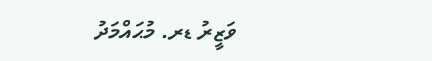ވަޒީރު ޑރ. މުޙައްމަދު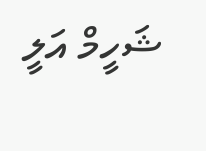ޝަހީމް އަލީ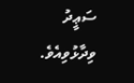ސަޢީދު ވިދާޅުވިއެވެ.